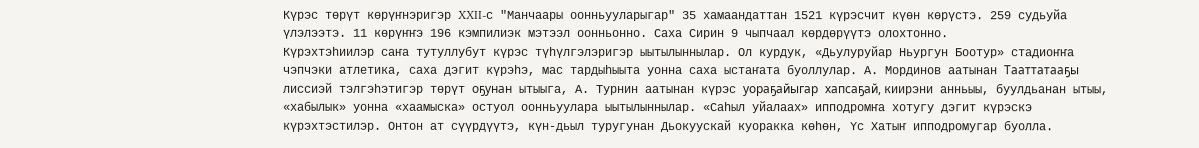Күрэс төрүт көрүҥнэригэр XXII-с "Манчаары оонньууларыгар" 35 хамаандаттан 1521 күрэсчит күөн көрүстэ. 259 судьуйа үлэлээтэ. 11 көрүҥҥэ 196 кэмпилиэк мэтээл оонньонно. Саха Сирин 9 чыпчаал көрдөрүүтэ олохтонно.
Күрэхтэһиилэр саҥа тутуллубут күрэс түһүлгэлэригэр ыытылыннылар. Ол курдук, «Дьулуруйар Ньургун Боотур» стадиоҥҥа чэпчэки атлетика, саха дэгит күрэһэ, мас тардыһыыта уонна саха ыстаҥата буоллулар. А. Мординов аатынан Тааттатааҕы лиссиэй тэлгэһэтигэр төрүт оҕунан ытыыга, А. Турнин аатынан күрэс уораҕайыгар хапсаҕай, киирэни анньыы, буулдьанан ытыы, «хабылык» уонна «хаамыска» остуол оонньуулара ыытылыннылар. «Саһыл уйалаах» ипподромҥа хотугу дэгит күрэскэ күрэхтэстилэр. Онтон ат сүүрдүүтэ, күн-дьыл туругунан Дьокуускай куоракка көһөн, Үс Хатыҥ ипподромугар буолла.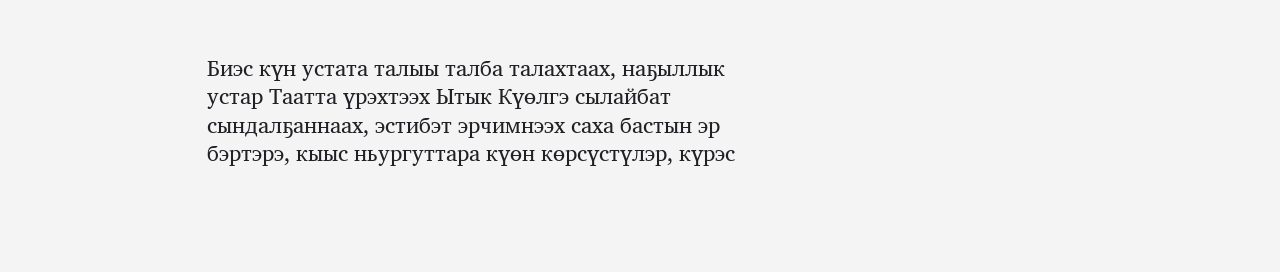Биэс күн устата талыы талба талахтаах, наҕыллык устар Таатта үрэхтээх Ытык Күөлгэ сылайбат сындалҕаннаах, эстибэт эрчимнээх саха бастын эр бэртэрэ, кыыс ньургуттара күөн көрсүстүлэр, күрэс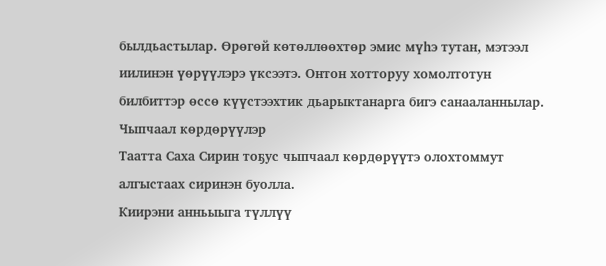былдьастылар. Өрөгөй көтөллөөхтөр эмис мүһэ тутан, мэтээл иилинэн үөрүүлэрэ үксээтэ. Онтон хотторуу хомолтотун билбиттэр өссө күүстээхтик дьарыктанарга бигэ санааланнылар.
Чыпчаал көрдөрүүлэр
Таатта Саха Сирин тоҕус чыпчаал көрдөрүүтэ олохтоммут алгыстаах сиринэн буолла.
Киирэни анньыыга түллүү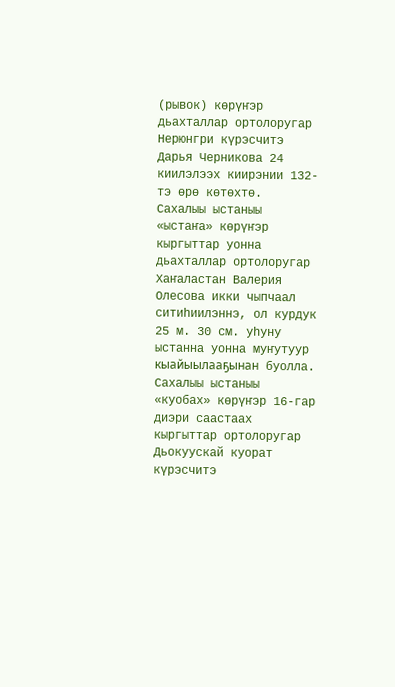(рывок) көрүҥэр дьахталлар ортолоругар Нерюнгри күрэсчитэ Дарья Черникова 24 киилэлээх киирэнии 132-тэ өрө көтөхтө.
Сахалыы ыстаныы «ыстаҥа» көрүҥэр кыргыттар уонна дьахталлар ортолоругар Хаҥаластан Валерия Олесова икки чыпчаал ситиһиилэннэ, ол курдук 25 м. 30 см. уһуну ыстанна уонна муҥутуур кыайыылааҕынан буолла.
Сахалыы ыстаныы «куобах» көрүҥэр 16-гар диэри саастаах кыргыттар ортолоругар Дьокуускай куорат күрэсчитэ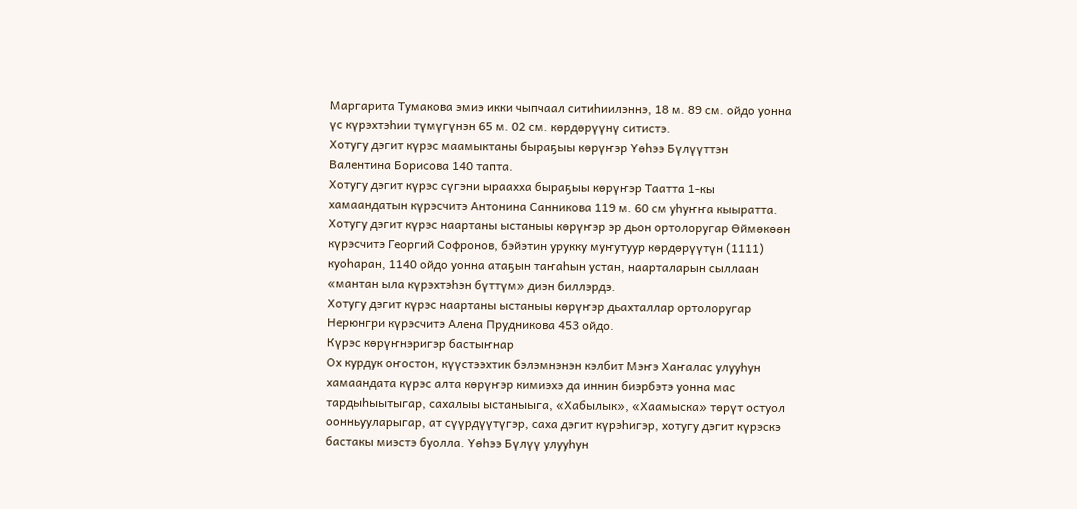Маргарита Тумакова эмиэ икки чыпчаал ситиһиилэннэ, 18 м. 89 см. ойдо уонна үс күрэхтэһии түмүгүнэн 65 м. 02 см. көрдөрүүнү ситистэ.
Хотугу дэгит күрэс маамыктаны быраҕыы көрүҥэр Үөһээ Бүлүүттэн Валентина Борисова 140 тапта.
Хотугу дэгит күрэс сүгэни ыраахха быраҕыы көрүҥэр Таатта 1-кы хамаандатын күрэсчитэ Антонина Санникова 119 м. 60 см уһуҥҥа кыыратта.
Хотугу дэгит күрэс наартаны ыстаныы көрүҥэр эр дьон ортолоругар Өймөкөөн күрэсчитэ Георгий Софронов, бэйэтин урукку муҥутуур көрдөрүүтүн (1111) куоһаран, 1140 ойдо уонна атаҕын таҥаһын устан, наарталарын сыллаан «мантан ыла күрэхтэһэн бүттүм» диэн биллэрдэ.
Хотугу дэгит күрэс наартаны ыстаныы көрүҥэр дьахталлар ортолоругар Нерюнгри күрэсчитэ Алена Прудникова 453 ойдо.
Күрэс көрүҥнэригэр бастыҥнар
Ох курдук оҥостон, күүстээхтик бэлэмнэнэн кэлбит Мэҥэ Хаҥалас улууһун хамаандата күрэс алта көрүҥэр кимиэхэ да иннин биэрбэтэ уонна мас тардыһыытыгар, сахалыы ыстаныыга, «Хабылык», «Хаамыска» төрүт остуол оонньууларыгар, ат сүүрдүүтүгэр, саха дэгит күрэһигэр, хотугу дэгит күрэскэ бастакы миэстэ буолла. Үөһээ Бүлүү улууһун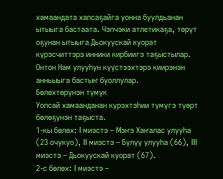хамаандата хапсаҕайга уонна буулдьанан ытыыга бастаата. Чэпчэки атлетикаҕа, төрүт оҕунан ытыыга Дьокуускай куорат күрэсчиттэрэ инники кирбиигэ таҕыстылар. Онтон Нам улууһун күүстээхтэрэ киирэнэн анньыыга бастыҥ буоллулар.
Бөлөхтөрүнэн түмүк
Уопсай хамаанданан күрэхтэһии түмүгэ түөрт бөлөҕүнэн таҕыста.
1-кы бөлөх: I миэстэ – Мэҥэ Хаҥалас улууһа (23 очукуо), II миэстэ – Бүлүү улууһа (66), III миэстэ – Дьокуускай куорат (67).
2-с бөлөх: I миэстэ –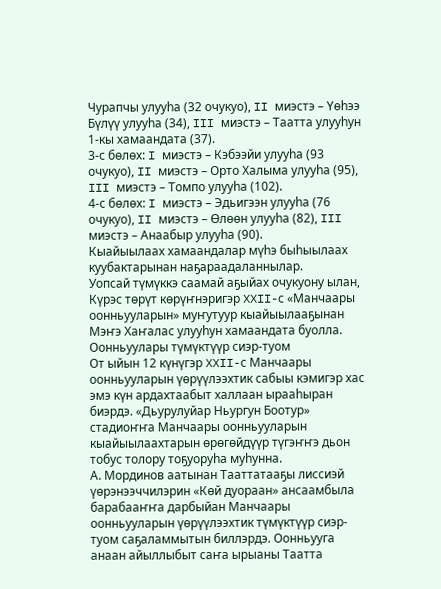Чурапчы улууһа (32 очукуо), II миэстэ – Үөһээ Бүлүү улууһа (34), III миэстэ – Таатта улууһун 1-кы хамаандата (37).
3-с бөлөх: I миэстэ – Кэбээйи улууһа (93 очукуо), II миэстэ – Орто Халыма улууһа (95), III миэстэ – Томпо улууһа (102).
4-с бөлөх: I миэстэ – Эдьигээн улууһа (76 очукуо), II миэстэ – Өлөөн улууһа (82), III миэстэ – Анаабыр улууһа (90).
Кыайыылаах хамаандалар мүһэ быһыылаах куубактарынан наҕараадаланнылар.
Уопсай түмүккэ саамай аҕыйах очукуону ылан, Күрэс төрүт көрүҥнэригэр XXII-с «Манчаары оонньууларын» муҥутуур кыайыылааҕынан Мэҥэ Хаҥалас улууһун хамаандата буолла.
Оонньуулары түмүктүүр сиэр-туом
От ыйын 12 күнүгэр XXII-с Манчаары оонньууларын үөрүүлээхтик сабыы кэмигэр хас эмэ күн ардахтаабыт халлаан ырааһыран биэрдэ. «Дьурулуйар Ньургун Боотур» стадиоҥҥа Манчаары оонньууларын кыайыылаахтарын өрөгөйдүүр түгэҥҥэ дьон тобус толору тоҕуоруһа муһунна.
А. Мординов аатынан Тааттатааҕы лиссиэй үөрэнээччилэрин «Көй дуораан» ансаамбыла барабааҥҥа дарбыйан Манчаары оонньууларын үөрүүлээхтик түмүктүүр сиэр-туом саҕаламмытын биллэрдэ. Оонньууга анаан айыллыбыт саҥа ырыаны Таатта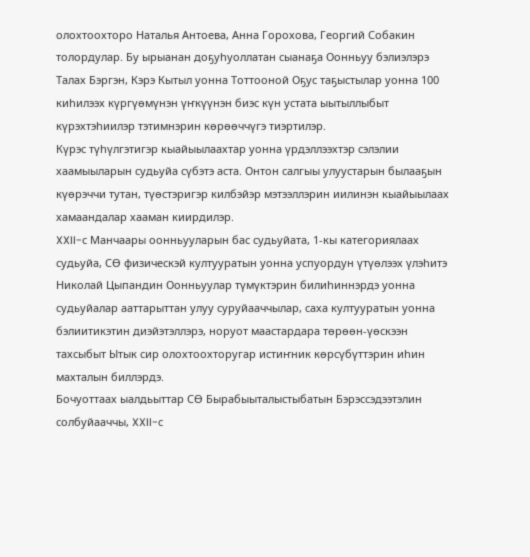олохтоохторо Наталья Антоева, Анна Горохова, Георгий Собакин толордулар. Бу ырыанан доҕуһуоллатан сыанаҕа Оонньуу бэлиэлэрэ Талах Бэргэн, Кэрэ Кытыл уонна Тоттооной Оҕус таҕыстылар уонна 100 киһилээх күргүөмүнэн үҥкүүнэн биэс күн устата ыытыллыбыт күрэхтэһиилэр тэтимнэрин көрөөччүгэ тиэртилэр.
Күрэс түһүлгэтигэр кыайыылаахтар уонна үрдэллээхтэр сэлэлии хаамыыларын судьуйа сүбэтэ аста. Онтон салгыы улуустарын былааҕын күөрэччи тутан, түөстэригэр килбэйэр мэтээллэрин иилинэн кыайыылаах хамаандалар хааман киирдилэр.
XXII-с Манчаары оонньууларын бас судьуйата, 1-кы категориялаах судьуйа, СӨ физическэй култууратын уонна успуордун үтүөлээх үлэһитэ Николай Цыпандин Оонньуулар түмүктэрин билиһиннэрдэ уонна судьуйалар ааттарыттан улуу суруйааччылар, саха култууратын уонна бэлиитикэтин диэйэтэллэрэ, норуот маастардара төрөөн-үөскээн тахсыбыт Ытык сир олохтоохторугар истиҥник көрсүбүттэрин иһин махталын биллэрдэ.
Бочуоттаах ыалдьыттар СӨ Бырабыыталыстыбатын Бэрэссэдээтэлин солбуйааччы, XXII-с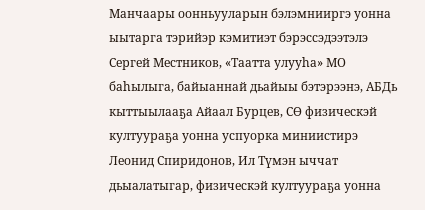Манчаары оонньууларын бэлэмнииргэ уонна ыытарга тэрийэр кэмитиэт бэрэссэдээтэлэ Сергей Местников, «Таатта улууһа» МО баһылыга, байыаннай дьайыы бэтэрээнэ, АБДь кыттыылааҕа Айаал Бурцев, СӨ физическэй култуураҕа уонна успуорка миниистирэ Леонид Спиридонов, Ил Түмэн ыччат дьыалатыгар, физическэй култуураҕа уонна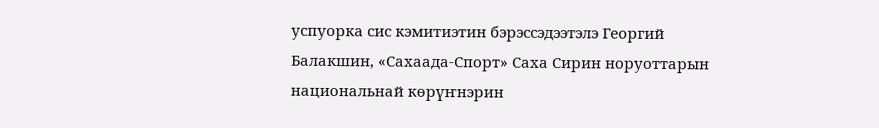успуорка сис кэмитиэтин бэрэссэдээтэлэ Георгий Балакшин, «Сахаада-Спорт» Саха Сирин норуоттарын национальнай көрүҥнэрин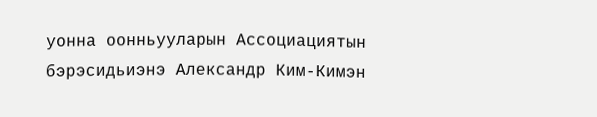уонна оонньууларын Ассоциациятын бэрэсидьиэнэ Александр Ким-Кимэн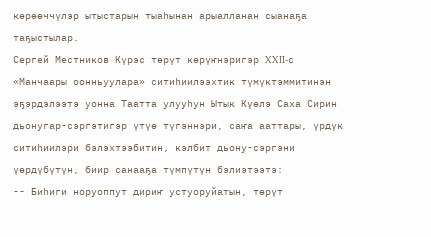көрөөччүлэр ытыстарын тыаһынан арыалланан сыанаҕа таҕыстылар.
Сергей Местников Күрэс төрүт көрүҥнэригэр XXII-с «Манчаары оонньуулара» ситиһиилээхтик түмүктэммитинэн эҕэрдэлээтэ уонна Таатта улууһун Ытык Күөлэ Саха Сирин дьонугар-сэргэтигэр үтүө түгэннэри, саҥа ааттары, үрдүк ситиһиилэри бэлэхтээбитин, кэлбит дьону-сэргэни үөрдүбүтүн, биир санааҕа түмпүтүн бэлиэтээтэ:
-- Биһиги норуоппут дириҥ устуоруйатын, төрүт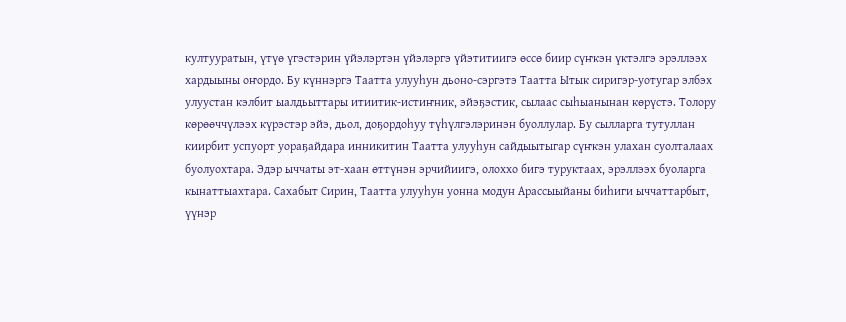култууратын, үтүө үгэстэрин үйэлэртэн үйэлэргэ үйэтитиигэ өссө биир сүҥкэн үктэлгэ эрэллээх хардыыны оҥордо. Бу күннэргэ Таатта улууһун дьоно-сэргэтэ Таатта Ытык сиригэр-уотугар элбэх улуустан кэлбит ыалдьыттары итиитик-истиҥник, эйэҕэстик, сылаас сыһыанынан көрүстэ. Толору көрөөччүлээх күрэстэр эйэ, дьол, доҕордоһуу түһүлгэлэринэн буоллулар. Бу сылларга тутуллан киирбит успуорт уораҕайдара инникитин Таатта улууһун сайдыытыгар сүҥкэн улахан суолталаах буолуохтара. Эдэр ыччаты эт-хаан өттүнэн эрчийиигэ, олоххо бигэ туруктаах, эрэллээх буоларга кынаттыахтара. Сахабыт Сирин, Таатта улууһун уонна модун Арассыыйаны биһиги ыччаттарбыт, үүнэр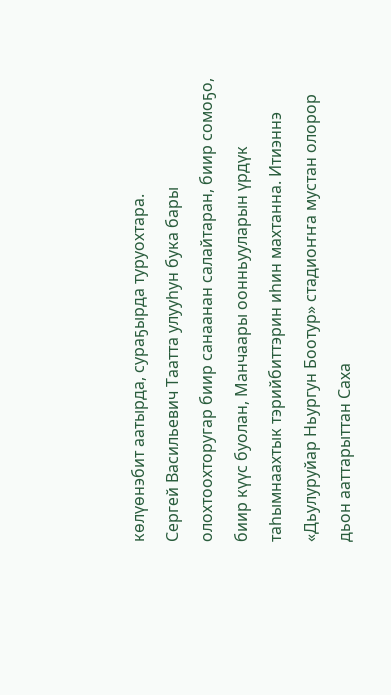көлүөнэбит аатырда, сураҕырда туруохтара.
Сергей Васильевич Таатта улууһун бука бары олохтоохторугар биир санаанан салайтаран, биир сомоҕо, биир күүс буолан, Манчаары оонньууларын үрдүк таһымнаахтык тэрийбиттэрин иһин махтанна. Итиэннэ «Дьулуруйар Ньургун Боотур» стадиоҥҥа мустан олорор дьон ааттарыттан Саха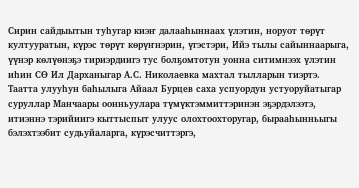Сирин сайдыытын туһугар киэҥ далааһыннаах үлэтин, норуот төрүт култууратын, күрэс төрүт көрүҥнэрин, үгэстэри, Ийэ тылы сайыннаарыга, үүнэр көлүөнэҕэ тириэрдиигэ тус болҕомтотун уонна ситимнээх үлэтин иһин СӨ Ил Дарханыгар А.С. Николаевка махтал тылларын тиэртэ.
Таатта улууһун баһылыга Айаал Бурцев саха успуордун устуоруйатыгар суруллар Манчаары оонньуулара түмүктэммиттэринэн эҕэрдэлээтэ, итиэннэ тэрийиигэ кыттыспыт улуус олохтоохторугар, бырааһынньыгы бэлэхтээбит судьуйаларга, күрэсчиттэргэ,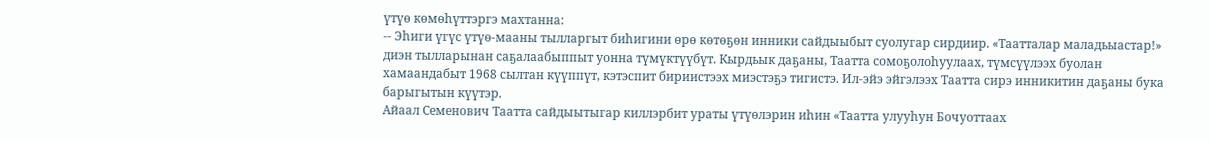үтүө көмөһүттэргэ махтанна:
-- Эһиги үгүс үтүө-мааны тылларгыт биһигини өрө көтөҕөн инники сайдыыбыт суолугар сирдиир. «Таатталар маладьыастар!» диэн тылларынан саҕалаабыппыт уонна түмүктүүбүт. Кырдьык даҕаны, Таатта сомоҕолоһуулаах, түмсүүлээх буолан хамаандабыт 1968 сылтан күүппүт, кэтэспит бириистээх миэстэҕэ тигистэ. Ил-эйэ эйгэлээх Таатта сирэ инникитин даҕаны бука барыгытын күүтэр.
Айаал Семенович Таатта сайдыытыгар киллэрбит ураты үтүөлэрин иһин «Таатта улууһун Бочуоттаах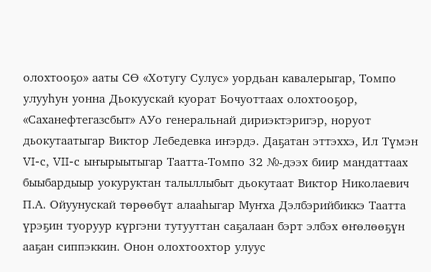олохтооҕо» ааты СӨ «Хотугу Сулус» уордьан кавалерыгар, Томпо улууһун уонна Дьокуускай куорат Бочуоттаах олохтооҕор, «Саханефтегазсбыт» АУо генеральнай дириэктэригэр, норуот дьокутаатыгар Виктор Лебедевка иҥэрдэ. Даҕатан эттэххэ, Ил Түмэн VI-с, VII-с ыҥырыытыгар Таатта-Томпо 32 №-дээх биир мандаттаах быыбардыыр уокуруктан талыллыбыт дьокутаат Виктор Николаевич П.А. Ойуунускай төрөөбүт алааһыгар Муҥха Дэлбэрийбиккэ Таатта үрэҕин туоруур күргэни тутууттан саҕалаан бэрт элбэх өҥөлөөҕүн ааҕан сиппэккин. Онон олохтоохтор улуус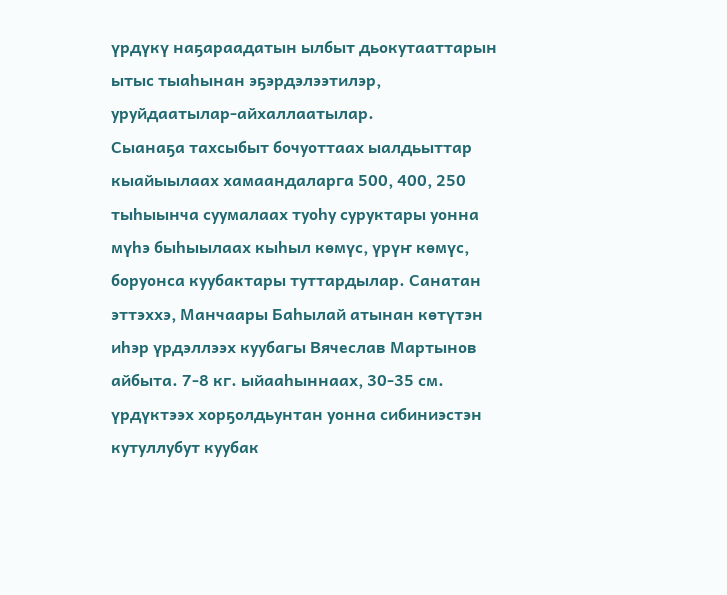үрдүкү наҕараадатын ылбыт дьокутааттарын ытыс тыаһынан эҕэрдэлээтилэр, уруйдаатылар-айхаллаатылар.
Сыанаҕа тахсыбыт бочуоттаах ыалдьыттар кыайыылаах хамаандаларга 500, 400, 250 тыһыынча суумалаах туоһу суруктары уонна мүһэ быһыылаах кыһыл көмүс, үрүҥ көмүс, боруонса куубактары туттардылар. Санатан эттэххэ, Манчаары Баһылай атынан көтүтэн иһэр үрдэллээх куубагы Вячеслав Мартынов айбыта. 7-8 кг. ыйааһыннаах, 30-35 см. үрдүктээх хорҕолдьунтан уонна сибиниэстэн кутуллубут куубак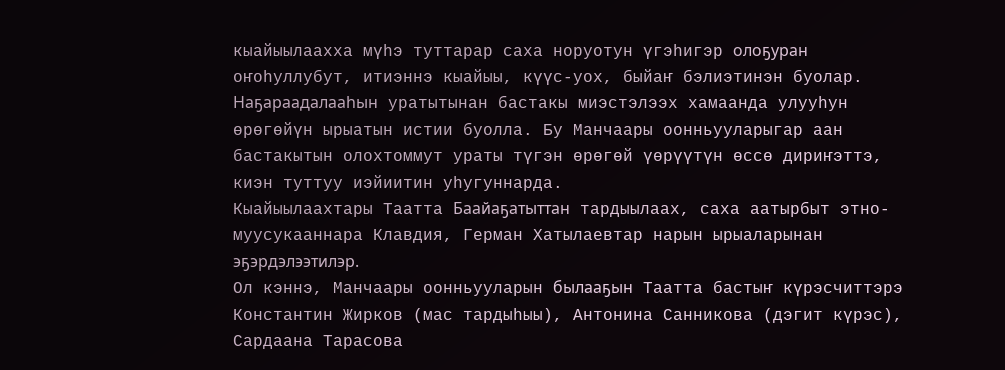кыайыылаахха мүһэ туттарар саха норуотун үгэһигэр олоҕуран оҥоһуллубут, итиэннэ кыайыы, күүс-уох, быйаҥ бэлиэтинэн буолар.
Наҕараадалааһын уратытынан бастакы миэстэлээх хамаанда улууһун өрөгөйүн ырыатын истии буолла. Бу Манчаары оонньууларыгар аан бастакытын олохтоммут ураты түгэн өрөгөй үөрүүтүн өссө дириҥэттэ, киэн туттуу иэйиитин уһугуннарда.
Кыайыылаахтары Таатта Баайаҕатыттан тардыылаах, саха аатырбыт этно-муусукааннара Клавдия, Герман Хатылаевтар нарын ырыаларынан эҕэрдэлээтилэр.
Ол кэннэ, Манчаары оонньууларын былааҕын Таатта бастыҥ күрэсчиттэрэ Константин Жирков (мас тардыһыы), Антонина Санникова (дэгит күрэс), Сардаана Тарасова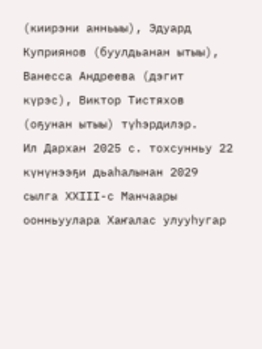(киирэни анньыы), Эдуард Куприянов (буулдьанан ытыы), Ванесса Андреева (дэгит күрэс), Виктор Тистяхов (оҕунан ытыы) түһэрдилэр.
Ил Дархан 2025 с. тохсунньу 22 күнүнээҕи дьаһалынан 2029 сылга ХХІІІ-с Манчаары оонньуулара Хаҥалас улууһугар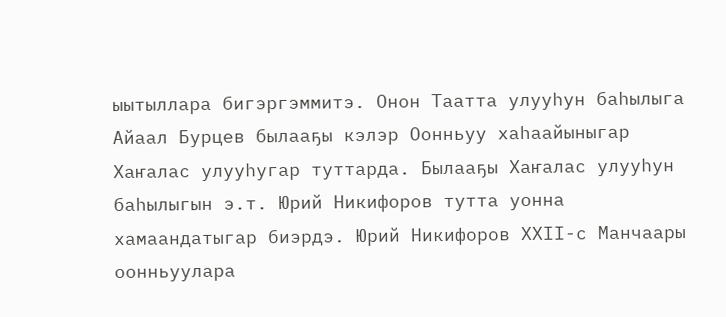ыытыллара бигэргэммитэ. Онон Таатта улууһун баһылыга Айаал Бурцев былааҕы кэлэр Оонньуу хаһаайыныгар Хаҥалас улууһугар туттарда. Былааҕы Хаҥалас улууһун баһылыгын э.т. Юрий Никифоров тутта уонна хамаандатыгар биэрдэ. Юрий Никифоров ХХІІ-с Манчаары оонньуулара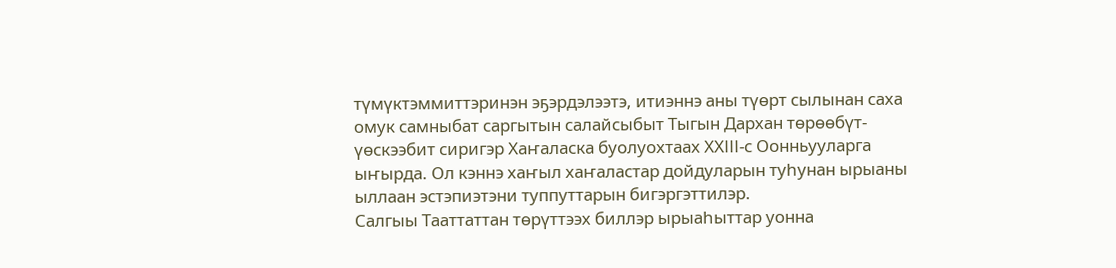түмүктэммиттэринэн эҕэрдэлээтэ, итиэннэ аны түөрт сылынан саха омук самныбат саргытын салайсыбыт Тыгын Дархан төрөөбүт-үөскээбит сиригэр Хаҥаласка буолуохтаах ХХІІІ-с Оонньууларга ыҥырда. Ол кэннэ хаҥыл хаҥаластар дойдуларын туһунан ырыаны ыллаан эстэпиэтэни туппуттарын бигэргэттилэр.
Салгыы Тааттаттан төрүттээх биллэр ырыаһыттар уонна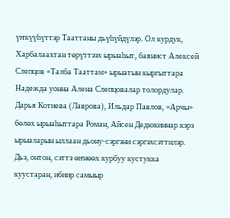үҥкүүһүттэр Тааттаны дьүһүйдүлэр. Ол курдук, Харбалаахтан төрүттээх ырыаһыт, баянист Алексей Слепцов «Талба Тааттам» ырыатын кыргыттара Надежда уонна Алена Слепцовалар толордулар. Дарья Котиева (Лаврова), Ильдар Павлов, «Арчы» бөлөх ырыаһыттара Роман, Айсен Дедюкиннар кэрэ ырыаларын ыллаан дьону-сэргэни сэргэхсэттилэр.
Дьэ, онтон, сэттэ өҥнөөх курбуу кустукка куустаран, ибиир самыыр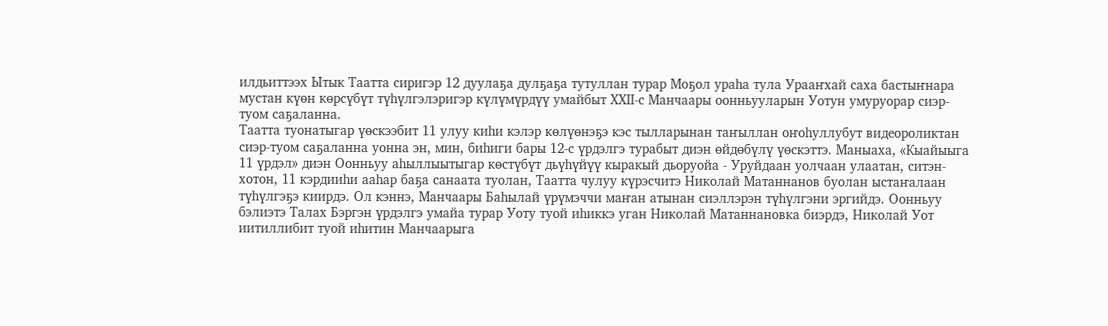илдьиттээх Ытык Таатта сиригэр 12 дуулаҕа дулҕаҕа тутуллан турар Моҕол ураһа тула Урааҥхай саха бастыҥнара мустан күөн көрсүбүт түһүлгэлэригэр күлүмүрдүү умайбыт ХХІІ-с Манчаары оонньууларын Уотун умуруорар сиэр-туом саҕаланна.
Таатта туонатыгар үөскээбит 11 улуу киһи кэлэр көлүөнэҕэ кэс тылларынан таҥыллан оҥоһуллубут видеороликтан сиэр-туом саҕаланна уонна эн, мин, биһиги бары 12-с үрдэлгэ турабыт диэн өйдөбүлү үөскэттэ. Маныаха, «Кыайыыга 11 үрдэл» диэн Оонньуу аһыллыытыгар көстүбүт дьүһүйүү кыракый дьоруойа - Уруйдаан уолчаан улаатан, ситэн-хотон, 11 кэрдииһи ааһар баҕа санаата туолан, Таатта чулуу күрэсчитэ Николай Матаннанов буолан ыстаҥалаан түһүлгэҕэ киирдэ. Ол кэннэ, Манчаары Баһылай үрүмэччи маҥан атынан сиэллэрэн түһүлгэни эргийдэ. Оонньуу бэлиэтэ Талах Бэргэн үрдэлгэ умайа турар Уоту туой иһиккэ уган Николай Матаннановка биэрдэ, Николай Уот иитиллибит туой иһитин Манчаарыга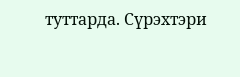туттарда. Сүрэхтэри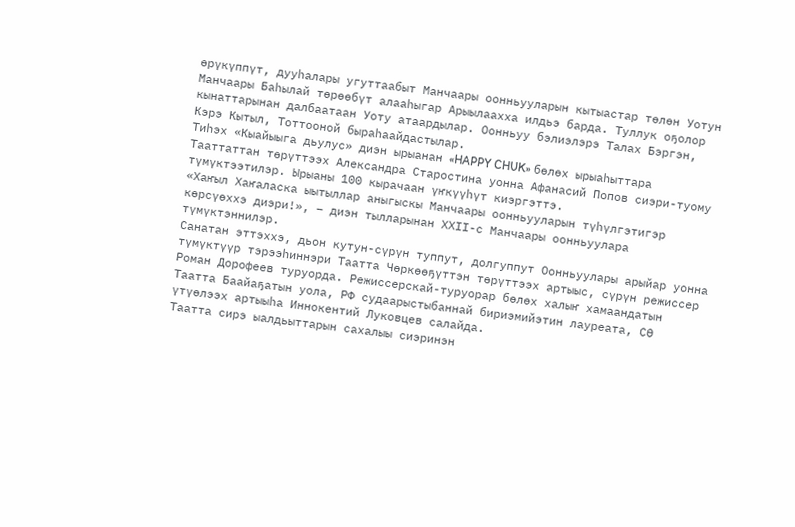өрүкүппүт, дууһалары угуттаабыт Манчаары оонньууларын кытыастар төлөн Уотун Манчаары Баһылай төрөөбүт алааһыгар Арыылаахха илдьэ барда. Туллук оҕолор кынаттарынан далбаатаан Уоту атаардылар. Оонньуу бэлиэлэрэ Талах Бэргэн, Кэрэ Кытыл, Тоттооной быраһаайдастылар.
Тиһэх «Кыайыыга дьулус» диэн ырыанан «HAPPY CHUK» бөлөх ырыаһыттара Тааттаттан төрүттээх Александра Старостина уонна Афанасий Попов сиэри-туому түмүктээтилэр. Ырыаны 100 кырачаан үҥкүүһүт киэргэттэ.
«Хаҥыл Хаҥаласка ыытыллар аныгыскы Манчаары оонньууларын түһүлгэтигэр көрсүөххэ диэри!», – диэн тылларынан ХХІІ-с Манчаары оонньуулара түмүктэннилэр.
Санатан эттэххэ, дьон кутун-сүрүн туппут, долгуппут Оонньуулары арыйар уонна түмүктүүр тэрээһиннэри Таатта Чөркөөҕүттэн төрүттээх артыыс, сүрүн режиссер Роман Дорофеев туруорда. Режиссерскай-туруорар бөлөх халыҥ хамаандатын Таатта Баайаҕатын уола, РФ судаарыстыбаннай бириэмийэтин лауреата, СӨ үтүөлээх артыыһа Иннокентий Луковцев салайда.
Таатта сирэ ыалдьыттарын сахалыы сиэринэн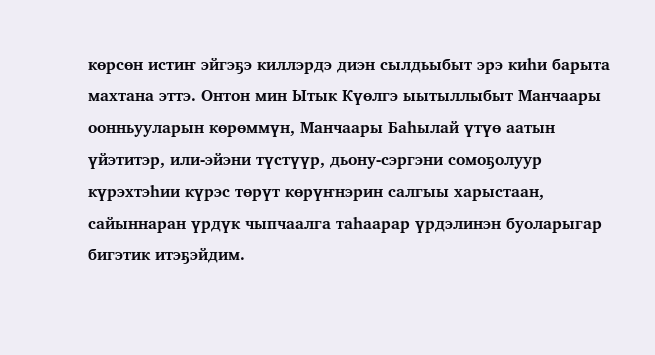көрсөн истиҥ эйгэҕэ киллэрдэ диэн сылдьыбыт эрэ киһи барыта махтана эттэ. Онтон мин Ытык Күөлгэ ыытыллыбыт Манчаары оонньууларын көрөммүн, Манчаары Баһылай үтүө аатын үйэтитэр, или-эйэни түстүүр, дьону-сэргэни сомоҕолуур күрэхтэһии күрэс төрүт көрүҥнэрин салгыы харыстаан, сайыннаран үрдүк чыпчаалга таһаарар үрдэлинэн буоларыгар бигэтик итэҕэйдим.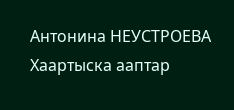Антонина НЕУСТРОЕВА
Хаартыска ааптар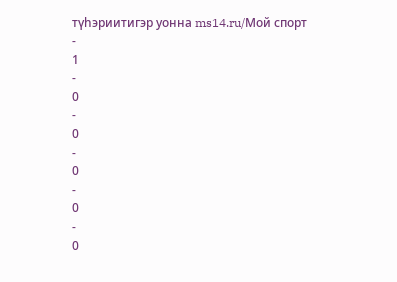түһэриитигэр уонна ms14.ru/Мой спорт
-
1
-
0
-
0
-
0
-
0
-
0